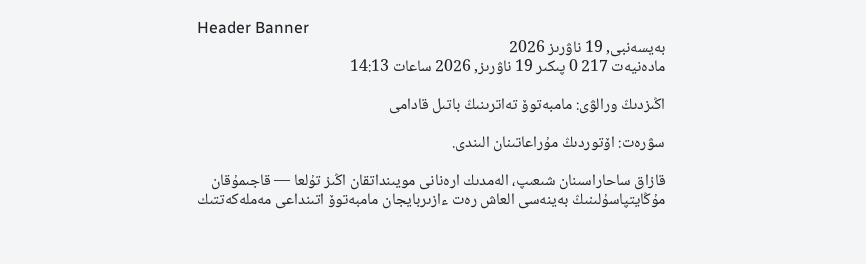Header Banner
بەيسەنبى, 19 ناۋرىز 2026
مادەنيەت 217 0 پىكىر 19 ناۋرىز, 2026 ساعات 14:13

اڭىزدىڭ ورالۋى: مامبەتوۆ تەاترىنىڭ باتىل قادامى

سۋرەت: اۆتوردىڭ مۇراعاتىنان الىندى.

قازاق ساحاراسىنان شىعىپ، الەمدىك ارەنانى مويىنداتقان اڭىز تۇلعا — قاجىمۇقان مۇڭايتپاسۇلىنىڭ بەينەسى العاش رەت ءازىربايجان مامبەتوۆ اتىنداعى مەملەكەتتىك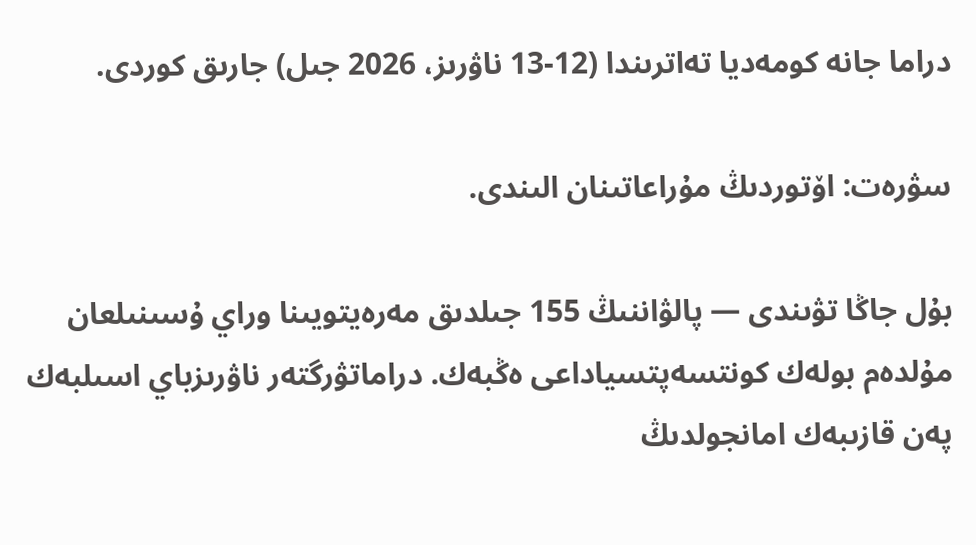دراما جانە كومەديا تەاترىندا (12-13 ناۋرىز، 2026 جىل) جارىق كوردى.

سۋرەت: اۆتوردىڭ مۇراعاتىنان الىندى.

بۇل جاڭا تۋىندى — پالۋاننىڭ 155 جىلدىق مەرەيتويىنا وراي ۇسىنىلعان مۇلدەم بولەك كونتسەپتسياداعى ەڭبەك. دراماتۋرگتەر ناۋرىزباي اسىلبەك پەن قازىبەك امانجولدىڭ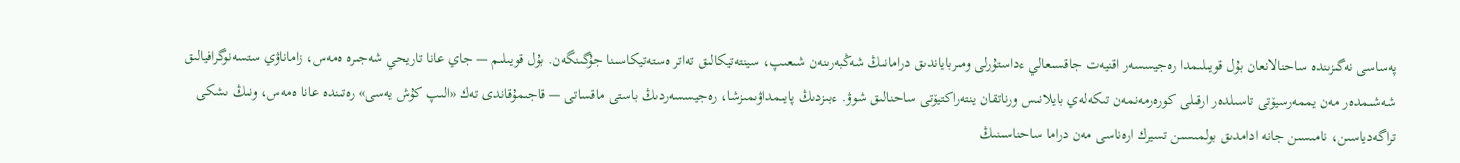پەساسى نەگىزىندە ساحنالانعان بۇل قويىلىمدا رەجيسسەر اقنيەت جاقسىعالي ءداستۇرلى ومىرباياندىق درامانىڭ شەڭبەرىنەن شىعىپ، سينتەتيكالىق تەاتر ەستەتيكاسىنا جۇگىنگەن. بۇل قويىلىم — جاي عانا تاريحي شەجىرە ەمەس، زاماناۋي ستسەنوگرافيالىق شەشىمدەر مەن يممەرسيۆتى تاسىلدەر ارقىلى كورەرمەنمەن تىكەلەي بايلانىس ورناتقان ينتەراكتيۆتى ساحنالىق شوۋ. ءبىزدىڭ پايىمداۋىمىزشا، رەجيسسەردىڭ باستى ماقساتى — قاجىمۇقاندى تەك «الىپ كۇش يەسى» رەتىندە عانا ەمەس، ونىڭ ىشكى تراگەدياسىن، نامىسىن جانە ادامدىق بولمىسىن تسيرك ارەناسى مەن دراما ساحناسىنىڭ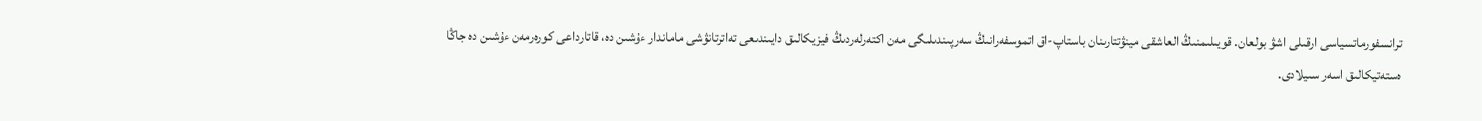ترانسفورماتسياسى ارقىلى اشۋ بولعان. قويىلىمنىڭ العاشقى مينۋتتارىنان باستاپ-اق اتموسفەرانىڭ سەرپىندىلىگى مەن اكتەرلەردىڭ فيزيكالىق دايىندىعى تەاترتانۋشى ماماندار ءۇشىن دە، قاتارداعى كورەرمەن ءۇشىن دە جاڭا ەستەتيكالىق اسەر سىيلادى.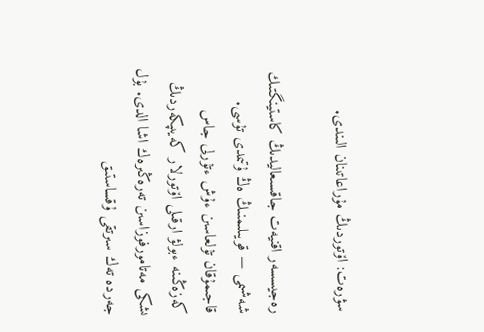سۋرەت: اۆتوردىڭ مۇراعاتىنان الىندى.

رەجيسسەر اقنيەت جاقسىعاليدىڭ كاستينگتىك شەشىمى — قويىلىمنىڭ ەڭ ۇتىمدى تۇسى. قاجىمۇقان تۇلعاسىن ءۇش ءتۇرلى جاس كەزەڭىنە ءبولۋ ارقىلى اۆتورلار كەيىپكەردىڭ ىشكى مەتامورفوزاسىن تەرەڭىرەك اشا الدى. بۇل جەردە تەك سىرتقى ۇقساستىق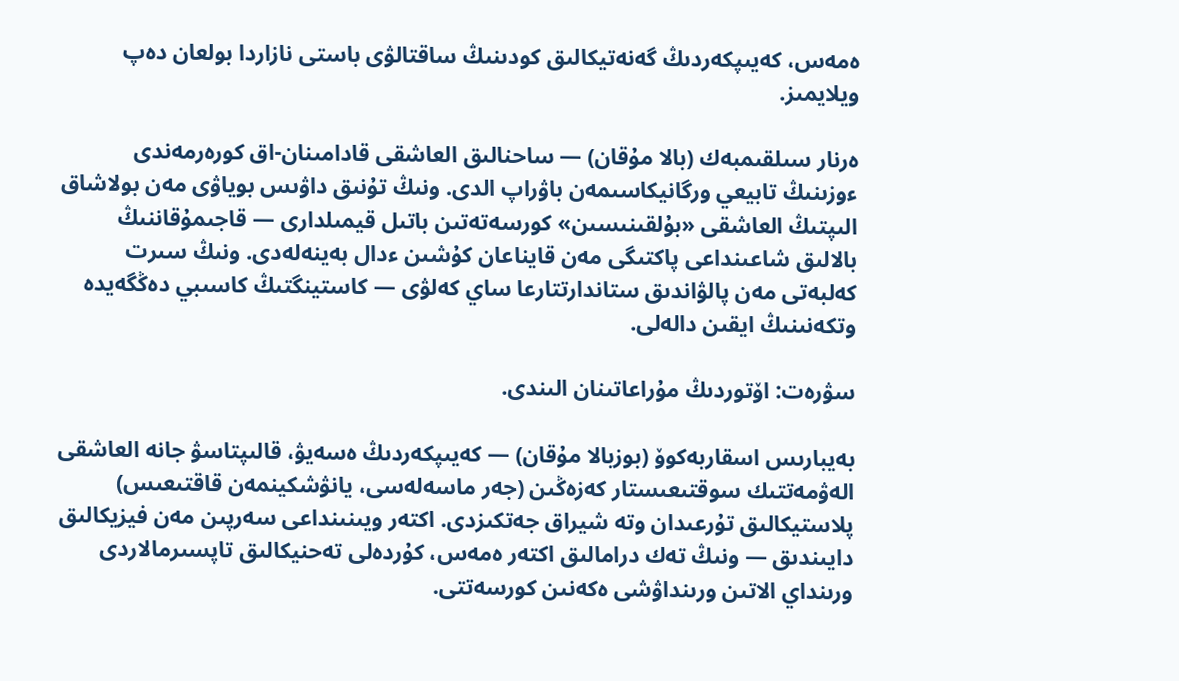ەمەس، كەيىپكەردىڭ گەنەتيكالىق كودىنىڭ ساقتالۋى باستى نازاردا بولعان دەپ ويلايمىز.

ەرنار سىلقىمبەك (بالا مۇقان) — ساحنالىق العاشقى قادامىنان-اق كورەرمەندى ءوزىنىڭ تابيعي ورگانيكاسىمەن باۋراپ الدى. ونىڭ تۇنىق داۋىس بوياۋى مەن بولاشاق الىپتىڭ العاشقى «بۇلقىنىسىن» كورسەتەتىن باتىل قيمىلدارى — قاجىمۇقاننىڭ بالالىق شاعىنداعى پاكتىگى مەن قايناعان كۇشىن ءدال بەينەلەدى. ونىڭ سىرت كەلبەتى مەن پالۋاندىق ستاندارتتارعا ساي كەلۋى — كاستينگتىڭ كاسىبي دەڭگەيدە وتكەنىنىڭ ايقىن دالەلى.

سۋرەت: اۆتوردىڭ مۇراعاتىنان الىندى.

بەيبارىس اسقاربەكوۆ (بوزبالا مۇقان) — كەيىپكەردىڭ ەسەيۋ، قالىپتاسۋ جانە العاشقى الەۋمەتتىك سوقتىعىستار كەزەڭىن (جەر ماسەلەسى، يانۋشكينمەن قاقتىعىس) پلاستيكالىق تۇرعىدان وتە شيراق جەتكىزدى. اكتەر ويىنىنداعى سەرپىن مەن فيزيكالىق دايىندىق — ونىڭ تەك درامالىق اكتەر ەمەس، كۇردەلى تەحنيكالىق تاپسىرمالاردى ورىنداي الاتىن ورىنداۋشى ەكەنىن كورسەتتى.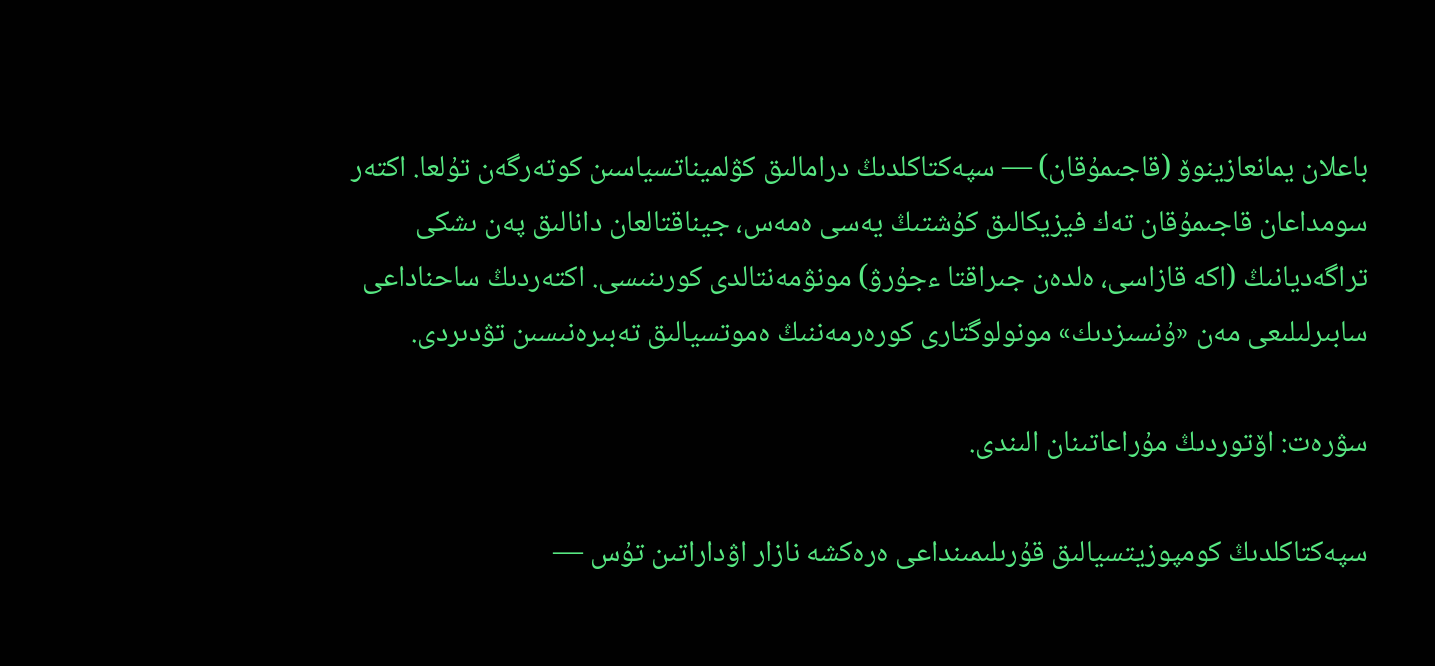باعلان يمانعازينوۆ (قاجىمۇقان) — سپەكتاكلدىڭ درامالىق كۋلميناتسياسىن كوتەرگەن تۇلعا. اكتەر سومداعان قاجىمۇقان تەك فيزيكالىق كۇشتىڭ يەسى ەمەس، جيناقتالعان دانالىق پەن ىشكى تراگەديانىڭ (اكە قازاسى، ەلدەن جىراقتا ءجۇرۋ) مونۋمەنتالدى كورىنىسى. اكتەردىڭ ساحناداعى سابىرلىلىعى مەن «ۇنسىزدىك» مونولوگتارى كورەرمەننىڭ ەموتسيالىق تەبىرەنىسىن تۋدىردى.

سۋرەت: اۆتوردىڭ مۇراعاتىنان الىندى.

سپەكتاكلدىڭ كومپوزيتسيالىق قۇرىلىمىنداعى ەرەكشە نازار اۋداراتىن تۇس —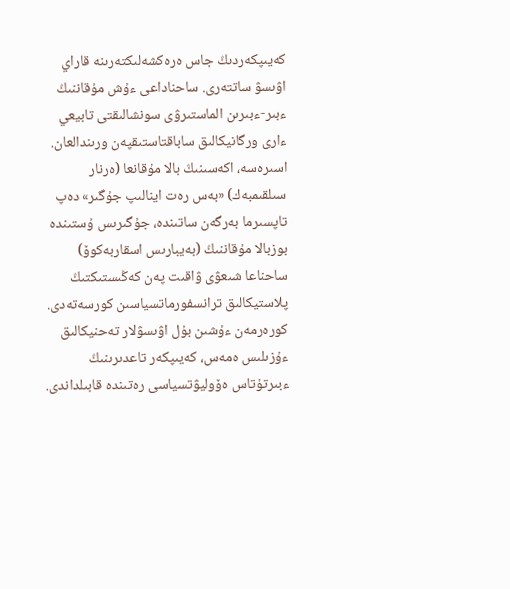كەيىپكەردىڭ جاس ەرەكشەلىكتەرىنە قاراي اۋىسۋ ساتتەرى. ساحناداعى ءۇش مۇقاننىڭ ءبىر-ءبىرىن الماستىرۋى سونشالىقتى تابيعي ءارى ورگانيكالىق ساباقتاستىقپەن ورىندالعان. اسىرەسە، اكەسىنىڭ بالا مۇقانعا (ەرنار سىلقىمبەك) «بەس رەت اينالىپ جۇگىر» دەپ تاپسىرما بەرگەن ساتىندە، جۇگىرىس ۇستىندە بوزبالا مۇقاننىڭ (بەيبارىس اسقاربەكوۆ) ساحناعا شىعۋى ۋاقىت پەن كەڭىستىكتىڭ پلاستيكالىق ترانسفورماتسياسىن كورسەتەدى. كورەرمەن ءۇشىن بۇل اۋىسۋلار تەحنيكالىق ءۇزىلىس ەمەس، كەيىپكەر تاعدىرىنىڭ ءبىرتۇتاس ەۆوليۋتسياسى رەتىندە قابىلداندى.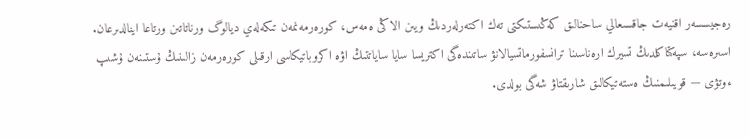رەجيسسەر اقنيەت جاقسىعالي ساحنالىق كەڭىستىكتى تەك اكتەرلەردىڭ ويىن الاڭى ەمەس، كورەرمەنمەن تىكەلەي ديالوگ ورناتاتىن ورتاعا اينالدىرعان. اسىرەسە، سپەكتاكلدىڭ تسيرك ارەناسىنا ترانسفورماتسيالانۋ ساتىندەگى اكتريسا سايا ساياتتىڭ اۋە اكروباتيكاسى ارقىلى كورەرمەن زالىنىڭ ۇستىنەن ۇشىپ ءوتۋى — قويىلىمنىڭ ەستەتيكالىق شارىقتاۋ شەگى بولدى.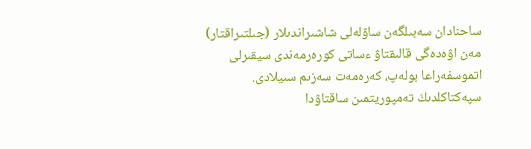ساحنادان سەبىلگەن ساۋلەلى شاشىراندىلار (جىلتىراقتار) مەن اۋەدەگى قالىقتاۋ ءساتى كورەرمەندى سيقىرلى اتموسفەراعا بولەپ، كەرەمەت سەزىم سىيلادى. سپەكتاكلدىڭ تەمپوريتمىن ساقتاۋدا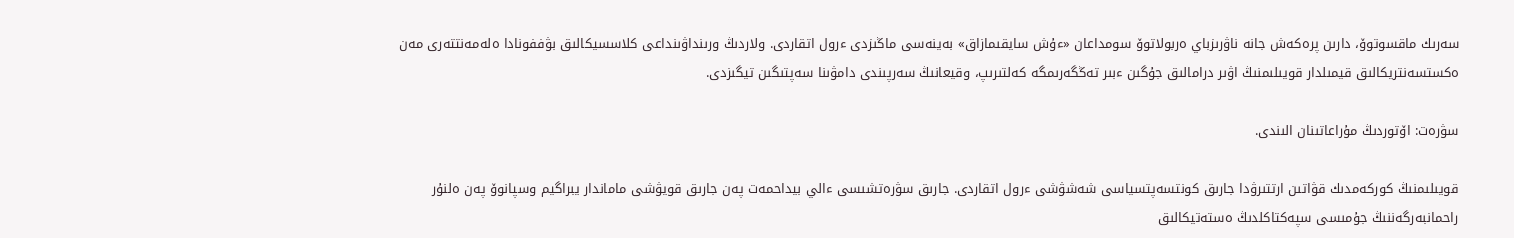سەرىك ماقسوتوۆ، دارىن پرەكەش جانە ناۋرىزباي ەربولاتوۆ سومداعان «ءۇش سايقىمازاق» بەينەسى ماڭىزدى ءرول اتقاردى. ولاردىڭ ورىنداۋىنداعى كلاسسيكالىق بۋففونادا ەلەمەنتتەرى مەن ەكستسەنتريكالىق قيمىلدار قويىلىمنىڭ اۋىر درامالىق جۇگىن ءبىر تەڭگەرىمگە كەلتىرىپ، وقيعانىڭ سەرپىندى دامۋىنا سەپتىگىن تيگىزدى.

سۋرەت: اۆتوردىڭ مۇراعاتىنان الىندى.

قويىلىمنىڭ كوركەمدىك قۋاتىن ارتتىرۋدا جارىق كونتسەپتسياسى شەشۋشى ءرول اتقاردى. جارىق سۋرەتشىسى ءالي بيداحمەت پەن جارىق قويۋشى ماماندار يبراگيم وسپانوۆ پەن ەلنۇر راحمانبەرگەننىڭ جۇمىسى سپەكتاكلدىڭ ەستەتيكالىق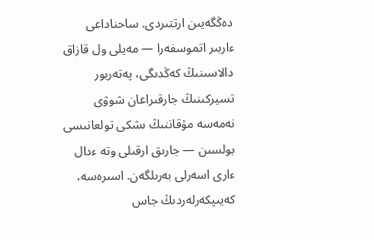دەڭگەيىن ارتتىردى. ساحناداعى ءاربىر اتموسفەرا — مەيلى ول قازاق دالاسىنىڭ كەڭدىگى، پەتەربور تسيركىنىڭ جارقىراعان شوۋى نەمەسە مۇقاننىڭ ىشكى تولعانىسى بولسىن — جارىق ارقىلى وتە ءدال ءارى اسەرلى بەرىلگەن. اسىرەسە، كەيىپكەرلەردىڭ جاس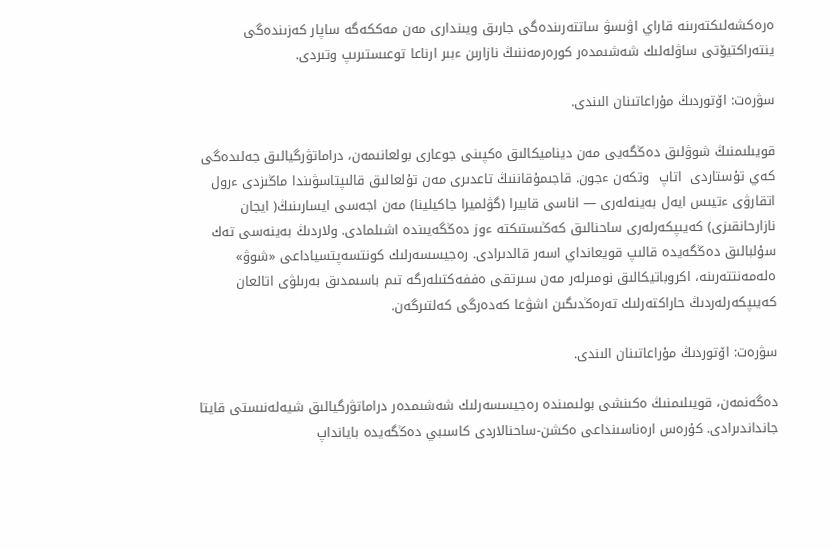ەرەكشەلىكتەرىنە قاراي اۋىسۋ ساتتەرىندەگى جارىق ويىندارى مەن مەككەگە ساپار كەزىندەگى ينتەراكتيۆتى ساۋلەلىك شەشىمدەر كورەرمەننىڭ نازارىن ءبىر ارناعا توعىستىرىپ وتىردى.

سۋرەت: اۆتوردىڭ مۇراعاتىنان الىندى.

قويىلىمنىڭ شوۋلىق دەڭگەيى مەن ديناميكالىق ەكپىنى جوعارى بولعانىمەن، دراماتۋرگيالىق جەلىدەگى كەي تۇستاردى  اتاپ  وتكەن ءجون. قاجىمۇقاننىڭ تاعدىرى مەن تۇلعالىق قالىپتاسۋىندا ماڭىزدى ءرول اتقارۋى ءتيىس ايەل بەينەلەرى — اناسى قابيرا (گۋلميرا جاكيلينا) مەن اجەسى ايسارىنىڭ( ايجان نازارحانقىزى) كەيىپكەرلەرى ساحنالىق كەڭىستىكتە ءوز دەڭگەيىندە اشىلمادى. ولاردىڭ بەينەسى تەك سۇلبالىق دەڭگەيدە قالىپ قويعانداي اسەر قالدىرادى. رەجيسسەرلىك كونتسەپتسياداعى «شوۋ» ەلەمەنتتەرىنە، اكروباتيكالىق نومىرلەر مەن سىرتقى ەففەكتىلەرگە تىم باسىمدىق بەرىلۋى اتالعان كەيىپكەرلەردىڭ حاراكتەرلىك تەرەڭدىگىن اشۋعا كەدەرگى كەلتىرگەن.

سۋرەت: اۆتوردىڭ مۇراعاتىنان الىندى.

دەگەنمەن، قويىلىمنىڭ ەكىنشى بولىمىندە رەجيسسەرلىك شەشىمدەر دراماتۋرگيالىق شيەلەنىستى قايتا جانداندىرادى. كۇرەس ارەناسىنداعى ەكشن-ساحنالاردى كاسىبي دەڭگەيدە بايانداپ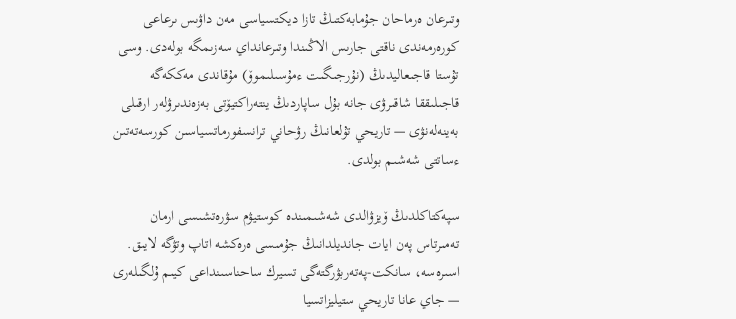وتىرعان ەرماحان جۇمابەكتىڭ تازا ديكتسياسى مەن داۋىس ىرعاعى كورەرمەندى ناقتى جارىس الاڭىندا وتىرعانداي سەزىمگە بولەدى. وسى تۇستا قاجىعاليدىڭ (نۇرجىگىت ءمۇسىلىموۆ) مۇقاندى مەككەگە قاجىلىققا شاقىرۋى جانە بۇل ساپاردىڭ ينتەراكتيۆتى بەزەندىرۋلەر ارقىلى بەينەلەنۋى — تاريحي تۇلعانىڭ رۋحاني ترانسفورماتسياسىن كورسەتەتىن ءساتتى شەشىم بولدى.

سپەكتاكلدىڭ ۆيزۋالدى شەشىمىندە كوستيۋم سۋرەتشىسى ارمان تەمىرتاس پەن ايات جانديلدانىڭ جۇمىسى ەرەكشە اتاپ وتۋگە لايىق. اسىرەسە، سانكت-پەتەربۋرگتەگى تسيرك ساحناسىنداعى كيىم ۇلگىلەرى — جاي عانا تاريحي ستيليزاتسيا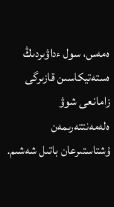ەمەس، سول ءداۋىردىڭ ەستەتيكاسىن قازىرگى زامانعى شوۋ ەلەمەنتتەرىمەن ۇشتاستىرعان باتىل شەشىم.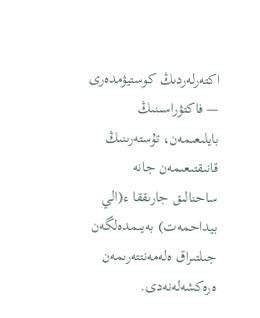اكتەرلەردىڭ كوستيۋمدەرى — فاكتۋراسىنىڭ بايلىعىمەن، تۇستەرىنىڭ قانىقتىعىمەن جانە ساحنالىق جارىققا ء(الي بيداحمەت) بەيىمدەلگەن جىلتىراق ەلەمەنتتەرىمەن ەرەكشەلەنەدى.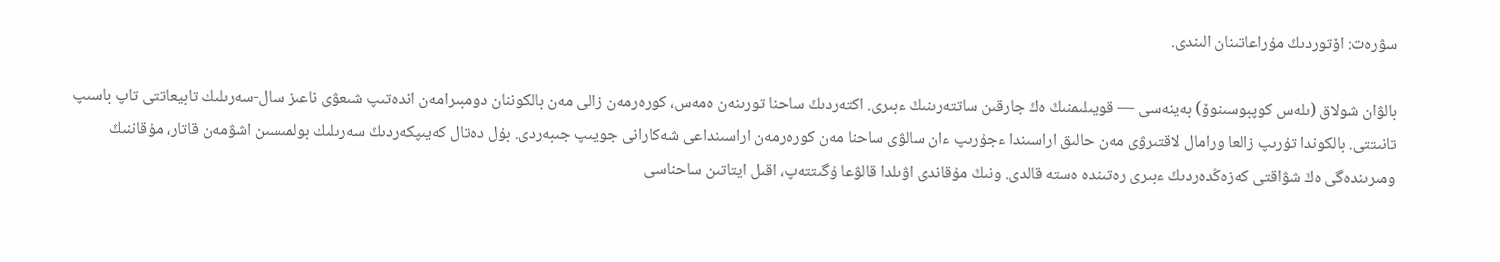سۋرەت: اۆتوردىڭ مۇراعاتىنان الىندى.

بالۋان شولاق (ىلەس كوپبوسىنوۆ) بەينەسى — قويىلىمنىڭ ەڭ جارقىن ساتتەرىنىڭ ءبىرى. اكتەردىڭ ساحنا تورىنەن ەمەس، كورەرمەن زالى مەن بالكوننان دومبىرامەن اندەتىپ شىعۋى ناعىز سال-سەرىلىك تابيعاتتى تاپ باسىپ تانىتتى. بالكوندا تۇرىپ زالعا ورامال لاقتىرۋى مەن حالىق اراسىندا ءجۇرىپ ءان سالۋى ساحنا مەن كورەرمەن اراسىنداعى شەكارانى جويىپ جىبەردى. بۇل دەتال كەيىپكەردىڭ سەرىلىك بولمىسىن اشۋمەن قاتار، مۇقاننىڭ ومىرىندەگى ەڭ شۋاقتى كەزەڭدەردىڭ ءبىرى رەتىندە ەستە قالدى. ونىڭ مۇقاندى اۋىلدا قالۋعا ۇگىتتەپ، اقىل ايتاتىن ساحناسى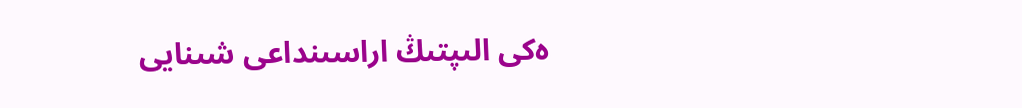ەكى الىپتىڭ اراسىنداعى شىنايى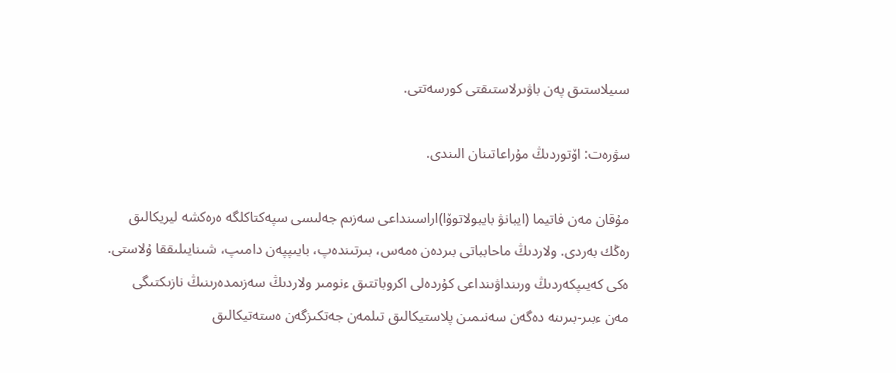سىيلاستىق پەن باۋىرلاستىقتى كورسەتتى.

سۋرەت: اۆتوردىڭ مۇراعاتىنان الىندى.

مۇقان مەن فاتيما (ايبانۋ بايبولاتوۆا)اراسىنداعى سەزىم جەلىسى سپەكتاكلگە ەرەكشە ليريكالىق رەڭك بەردى. ولاردىڭ ماحابباتى بىردەن ەمەس، بىرتىندەپ، بايىپپەن دامىپ، شىنايىلىققا ۇلاستى. ەكى كەيىپكەردىڭ ورىنداۋىنداعى كۇردەلى اكروباتتىق ءنومىر ولاردىڭ سەزىمدەرىنىڭ نازىكتىگى مەن ءبىر-بىرىنە دەگەن سەنىمىن پلاستيكالىق تىلمەن جەتكىزگەن ەستەتيكالىق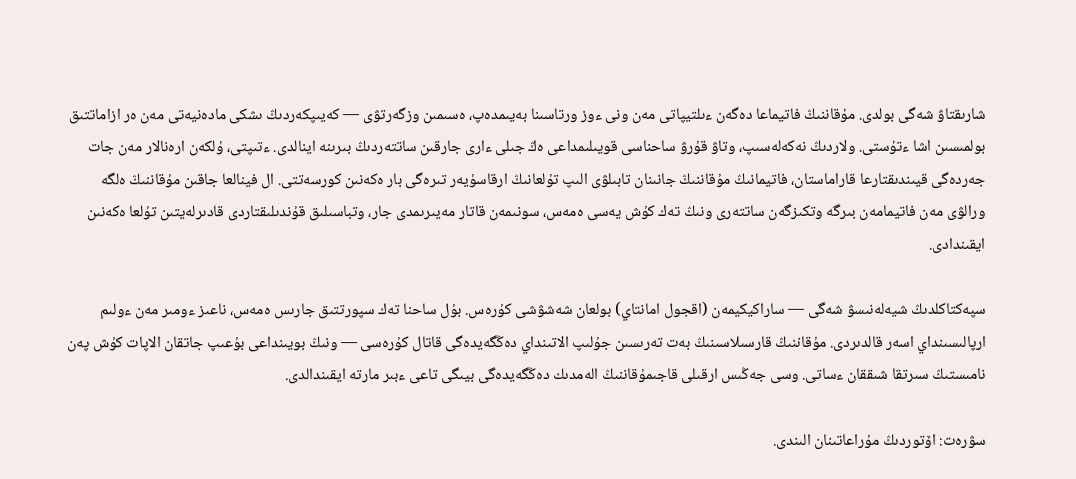شارىقتاۋ شەگى بولدى. مۇقاننىڭ فاتيماعا دەگەن ءىلتيپاتى مەن ونى ءوز ورتاسىنا بەيىمدەپ، ەسىمىن وزگەرتۋى — كەيىپكەردىڭ ىشكى مادەنيەتى مەن ەر ازاماتتىق بولمىسىن اشا ءتۇستى. ولاردىڭ نەكەلەسىپ، وتاۋ قۇرۋ ساحناسى قويىلىمداعى ەڭ جىلى ءارى جارقىن ساتتەردىڭ بىرىنە اينالدى. ءتىپتى، ۇلكەن ارەنالار مەن جات جەردەگى قيىندىقتارعا قاراماستان، فاتيمانىڭ مۇقاننىڭ جانىنان تابىلۋى الىپ تۇلعانىڭ ارقاسۇيەر تىرەگى بار ەكەنىن كورسەتتى. ال فينالعا جاقىن مۇقاننىڭ ەلگە ورالۋى مەن فاتيمامەن بىرگە وتكىزگەن ساتتەرى ونىڭ تەك كۇش يەسى ەمەس، سونىمەن قاتار مەيىرىمدى جار، وتباسىلىق قۇندىلىقتاردى قادىرلەيتىن تۇلعا ەكەنىن ايقىندادى.

سپەكتاكلدىڭ شيەلەنىسۋ شەگى — ساراكيكيمەن (اقجول امانتاي) بولعان شەشۋشى كۇرەس. بۇل ساحنا تەك سپورتتىق جارىس ەمەس، ناعىز ءومىر مەن ءولىم ارپالىسىنداي اسەر قالدىردى. مۇقاننىڭ قارسىلاسىنىڭ بەت تەرىسىن جۇلىپ الاتىنداي دەڭگەيدەگى قاتال كۇرەسى — ونىڭ بويىنداعى بۇعىپ جاتقان الاپات كۇش پەن نامىستىڭ سىرتقا شىققان ءساتى. وسى جەڭىس ارقىلى قاجىمۇقاننىڭ الەمدىك دەڭگەيدەگى بيىگى تاعى ءبىر مارتە ايقىندالدى.

سۋرەت: اۆتوردىڭ مۇراعاتىنان الىندى.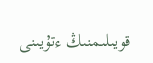قويىلىمنىڭ ءتۇيىنى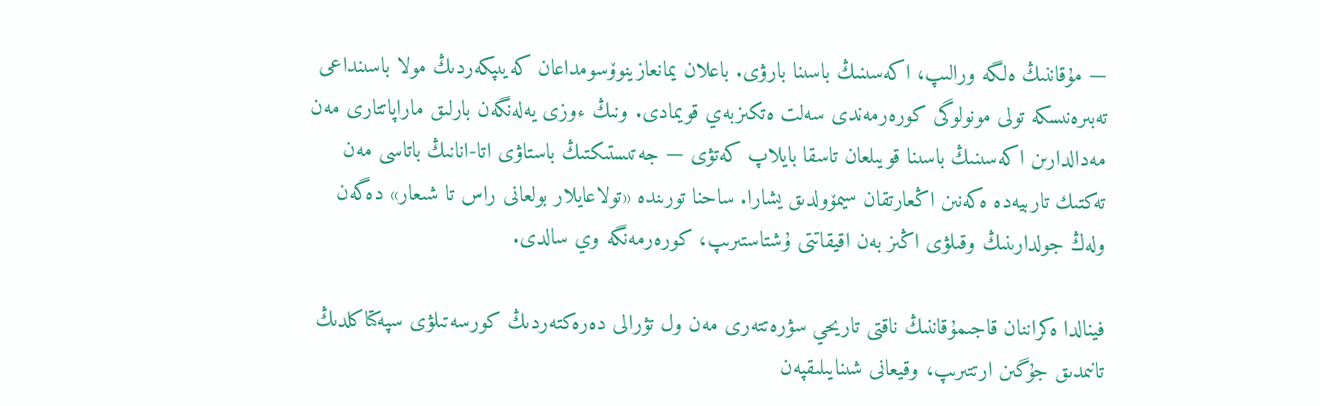— مۇقاننىڭ ەلگە ورالىپ، اكەسىنىڭ باسىنا بارۋى. باعلان يمانعازينوۆسومداعان كەيىپكەردىڭ مولا باسىنداعى تەبىرەنىسكە تولى مونولوگى كورەرمەندى سەلت ەتكىزبەي قويمادى. ونىڭ ءوزى يەلەنگەن بارلىق ماراپاتتارى مەن مەدالدارىن اكەسىنىڭ باسىنا قويىلعان تاسقا بايلاپ كەتۋى — جەتىستىكتىڭ باستاۋى اتا-انانىڭ باتاسى مەن تەكتىك تاربيەدە ەكەنىن اڭعارتقان سيمۆولدىق يشارا. ساحنا تورىندە «تولاعايلار بولعانى راس تا شىعار» دەگەن ولەڭ جولدارىنىڭ وقىلۋى اڭىز بەن اقيقاتتى ۇشتاستىرىپ، كورەرمەنگە وي سالدى.

فينالدا ەكراننان قاجىمۇقاننىڭ ناقتى تاريحي سۋرەتتەرى مەن ول تۋرالى دەرەكتەردىڭ كورسەتىلۋى سپەكتاكلدىڭ تانىمدىق جۇگىن ارتتىرىپ، وقيعانى شىنايىلىقپەن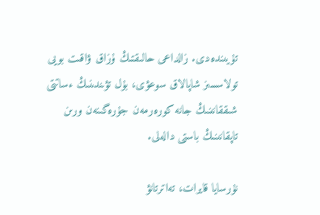تۇيىندەدى. زالداعى حالىقتىڭ ۇزاق ۋاقىت بويى تولاسسىز شاپالاق سوعۋى، بۇل تۋىندىنىڭ ءساتتى شىققانىنىڭ جانە كورەرمەن جۇرەگىنەن ورىن تاپقانىنىڭ باستى دالەلى.

نۇرسايا قايرات، تەاترتانۋ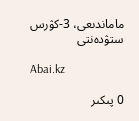ماماندىعى، 3-كۋرس ستۋدەنتى

Abai.kz

0 پىكىر